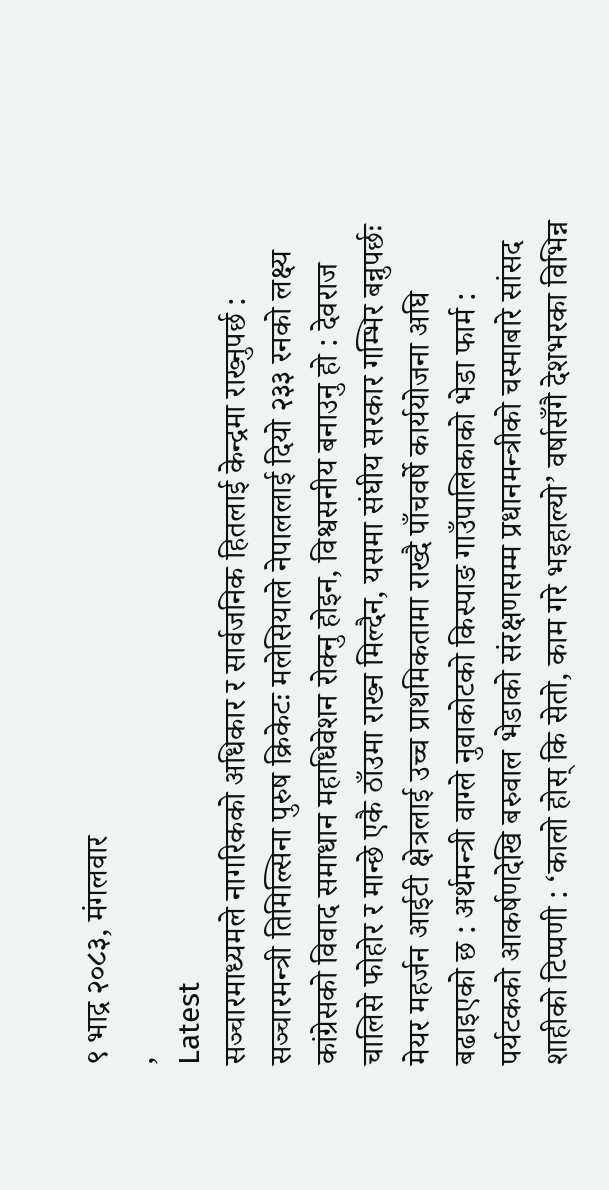९ भाद्र २०८३, मंगलवार
,
Latest
सञ्चारमाध्यमले नागरिकको अधिकार र सार्वजनिक हितलाई केन्द्रमा राख्नुपर्छ : सञ्चारमन्त्री तिमिल्सिना पुरुष क्रिकेटः मलेसियाले नेपाललाई दियो २३३ रनको लक्ष्य कांग्रेसको विवाद समाधान महाधिवेशन रोक्नु होइन, विश्वसनीय बनाउनु हो : देवराज चालिसे फोहोर र मान्छे एकै ठाँउमा राख्न मिल्दैन, यसमा संघीय सरकार गम्भिर बन्नुपर्छः मेयर महर्जन आईटी क्षेत्रलाई उच्च प्राथमिकतामा राख्दै पाँचवर्षे कार्ययोजना अघि बढाइएको छ : अर्थमन्त्री वाग्ले नुवाकोटको किस्पाङ गाउँपालिकाको भेडा फार्म : पर्यटकको आकर्षणदेखि बरुवाल भेडाको संरक्षणसम्म प्रधानमन्त्रीको चस्माबारे सांसद शाहीको टिप्पणी : ‘कालो होस् कि सेतो, काम गरे भइहाल्यो’ वर्षासँगै देशभरका विभिन्न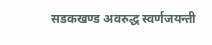सडकखण्ड अवरुद्ध स्वर्णजयन्ती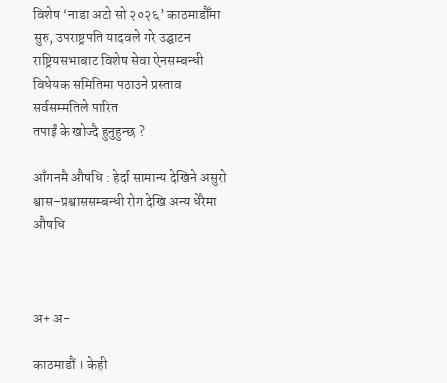विशेष ‘नाडा अटो सो २०२६’ काठमाडौँमा सुरु, उपराष्ट्रपति यादवले गरे उद्घाटन राष्ट्रियसभाबाट विशेष सेवा ऐनसम्बन्धी विधेयक समितिमा पठाउने प्रस्ताव सर्वसम्मतिले पारित
तपाईं के खोज्दै हुनुहुन्छ ?

आँगनमै औषधि : हेर्दा सामान्य देखिने असुरो श्वास–प्रश्वाससम्बन्धी रोग देखि अन्य धेरैमा औषधि



अ+ अ-

काठमाडौं । केही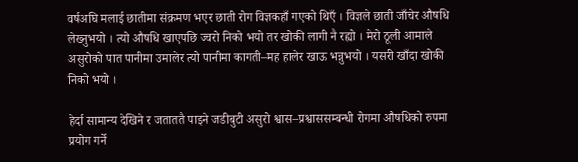वर्षअघि मलाई छातीमा संक्रमण भएर छाती रोग विज्ञकहाँ गएको थिएँ । विज्ञले छाती जाँचेर औषधि लेख्नुभयो । त्यो औषधि खाएपछि ज्वरो निको भयो तर खोकी लागी नै रह्यो । मेरो ठूली आमाले असुरोको पात पानीमा उमालेर त्यो पानीमा कागती–मह हालेर खाऊ भन्नुभयो । यसरी खाँदा खोकी निको भयो ।

हेर्दा सामान्य देखिने र जताततै पाइने जडीबुटी असुरो श्वास–प्रश्वाससम्बन्धी रोगमा औषधिको रुपमा प्रयोग गर्ने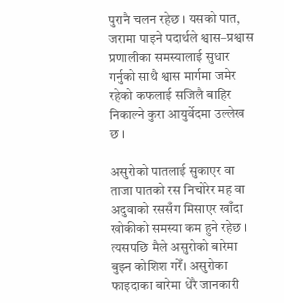पुरानै चलन रहेछ । यसको पात, जरामा पाइने पदार्थले श्वास–प्रश्वास प्रणालीका समस्यालाई सुधार गर्नुको साथै श्वास मार्गमा जमेर रहेको कफलाई सजिलै बाहिर निकाल्ने कुरा आयुर्वेदमा उल्लेख छ ।

असुरोको पातलाई सुकाएर वा ताजा पातको रस निचोरेर मह वा अदुवाको रससँग मिसाएर खाँदा खोकीको समस्या कम हुने रहेछ । त्यसपछि मैले असुरोको बारेमा बुझ्न कोशिश गरेँ। असुरोका फाइदाका बारेमा धेरै जानकारी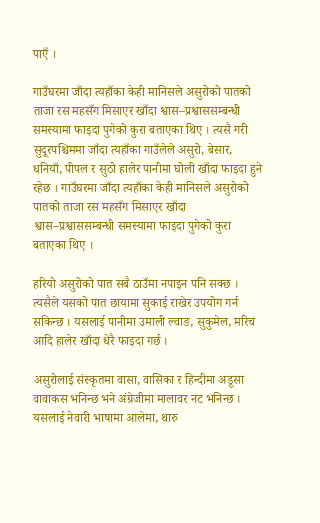पाएँ ।

गाउँघरमा जाँदा त्यहाँका केही मानिसले असुरोको पातको ताजा रस महसँग मिसाएर खाँदा श्वास–प्रश्वाससम्बन्धी समस्यामा फाइदा पुगेको कुरा बताएका थिए । त्यसै गरी सुदूरपश्चिममा जाँदा त्यहाँका गाउँलेले असुरो, बेसार, धनियाँ, पीपल र सुठो हालेर पानीमा घोली खाँदा फाइदा हुने रहेछ । गाउँघरमा जाँदा त्यहाँका केही मानिसले असुरोको पातको ताजा रस महसँग मिसाएर खाँदा श्वास–प्रश्वाससम्बन्धी समस्यामा फाइदा पुगेको कुरा बताएका थिए ।

हरियो असुरोको पात सबै ठाउँमा नपाइन पनि सक्छ । त्यसैले यसको पात छायामा सुकाई राखेर उपयोग गर्न सकिन्छ । यसलाई पानीमा उमाली ल्वाङ, सुकुमेल, मरिच आदि हालेर खाँदा धेरै फाइदा गर्छ ।

असुरोलाई संस्कृतमा वासा, वासिका र हिन्दीमा अडूसा वावाकस भनिन्छ भने अंग्रेजीमा मालावर नट भनिन्छ । यसलाई नेवारी भाषामा आलेमा, थारु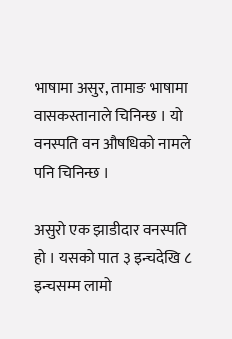भाषामा असुर, तामाङ भाषामा वासकस्तानाले चिनिन्छ । यो वनस्पति वन औषधिको नामले पनि चिनिन्छ ।

असुरो एक झाडीदार वनस्पति हो । यसको पात ३ इन्चदेखि ८ इन्चसम्म लामो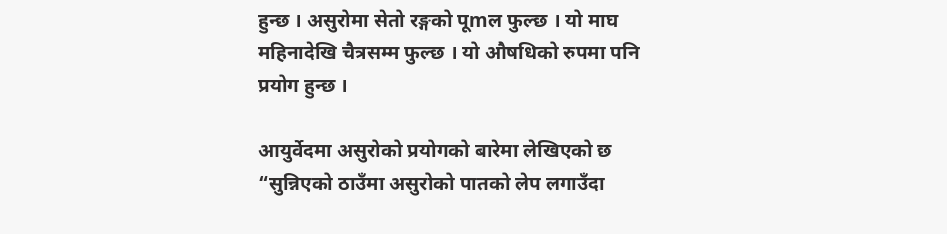हुन्छ । असुरोमा सेतो रङ्गको पूmल फुल्छ । यो माघ महिनादेखि चैत्रसम्म फुल्छ । यो औषधिको रुपमा पनि प्रयोग हुन्छ ।

आयुर्वेदमा असुरोको प्रयोगको बारेमा लेखिएको छ “सुन्निएको ठाउँमा असुरोको पातको लेप लगाउँदा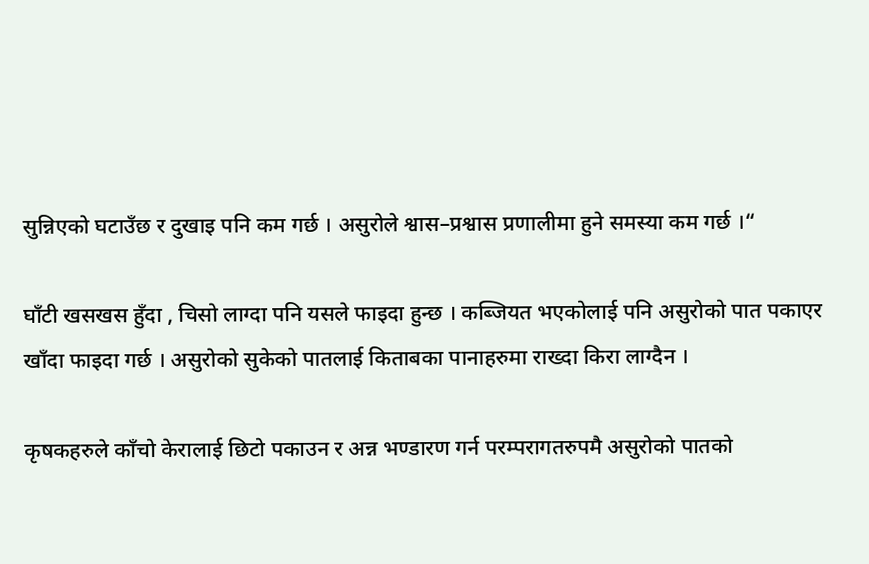सुन्निएको घटाउँछ र दुखाइ पनि कम गर्छ । असुरोले श्वास–प्रश्वास प्रणालीमा हुने समस्या कम गर्छ ।“

घाँटी खसखस हुँदा , चिसो लाग्दा पनि यसले फाइदा हुन्छ । कब्जियत भएकोलाई पनि असुरोको पात पकाएर खाँदा फाइदा गर्छ । असुरोको सुकेको पातलाई किताबका पानाहरुमा राख्दा किरा लाग्दैन ।

कृषकहरुले काँचो केरालाई छिटो पकाउन र अन्न भण्डारण गर्न परम्परागतरुपमै असुरोको पातको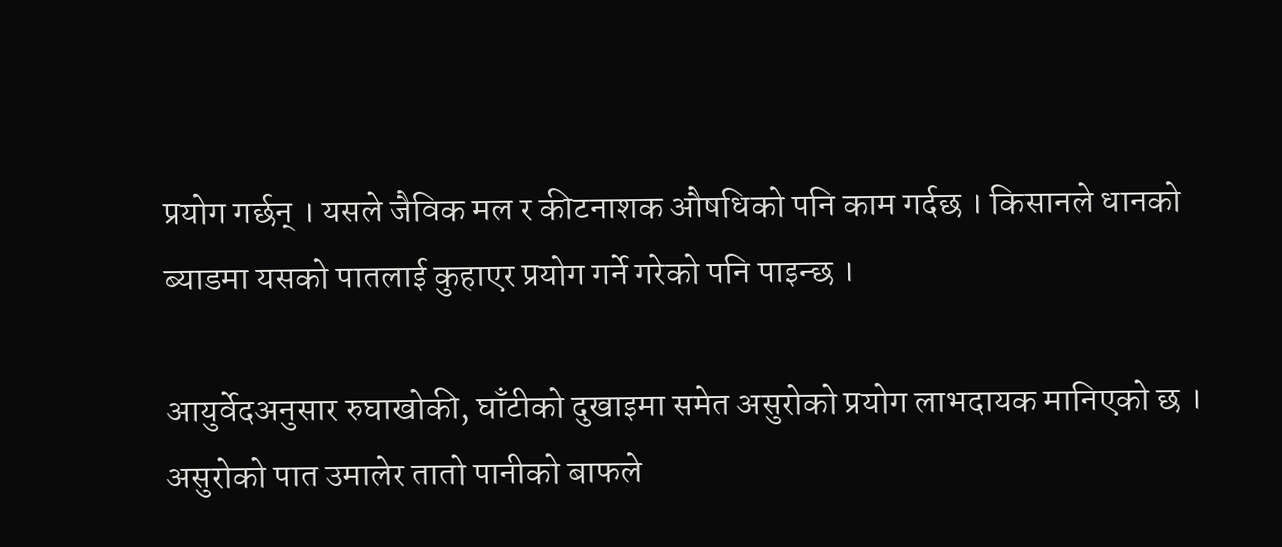प्रयोग गर्छन् । यसले जैविक मल र कीटनाशक औषधिको पनि काम गर्दछ । किसानले धानको ब्याडमा यसको पातलाई कुहाएर प्रयोग गर्ने गरेको पनि पाइन्छ ।

आयुर्वेदअनुसार रुघाखोकी, घाँटीको दुखाइमा समेत असुरोको प्रयोग लाभदायक मानिएको छ । असुरोको पात उमालेर तातो पानीको बाफले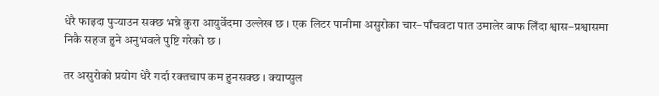धेरै फाइदा पुर्‍याउन सक्छ भन्ने कुरा आयुर्वेदमा उल्लेख छ । एक लिटर पानीमा असुरोका चार–पाँचवटा पात उमालेर बाफ लिँदा श्वास–प्रश्वासमा निकै सहज हुने अनुभवले पुष्टि गरेको छ ।

तर असुरोको प्रयोग धेरै गर्दा रक्तचाप कम हुनसक्छ । क्याप्सुल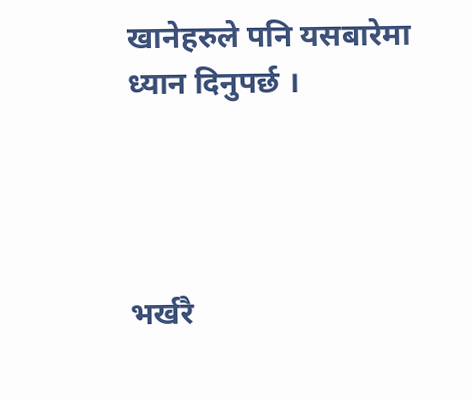खानेहरुले पनि यसबारेमा ध्यान दिनुपर्छ ।




भर्खरै